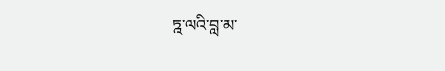ཏྰ་ལའི་བླ་མ་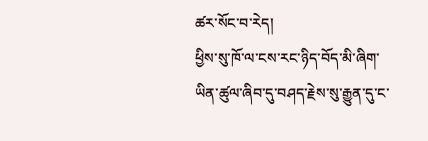ཚར་སོང་བ་རེད།
ཕྱིས་སུ་ཁོ་ལ་ངས་རང་ཉིད་བོད་མི་ཞིག་ཡིན་ཚུལ་ཞིབ་དུ་བཤད་རྗེས་སུ་རྒྱུན་དུ་ང་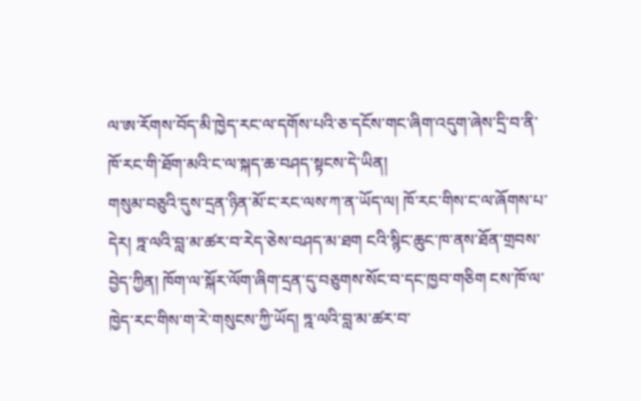ལ་ཨ་རོགས་བོད་མི་ཁྱེད་རང་ལ་དགོས་པའི་ཅ་དངོས་གང་ཞིག་འདུག་ཞེས་དྲི་བ་ནི་ཁོ་རང་གི་ཐོག་མའི་ང་ལ་སྐད་ཆ་བཤད་སྟངས་དེ་ཡིན།
གསུམ་བཅུའི་དུས་དྲན་ཉིན་མོ་ང་རང་ལས་ཀ་ན་ཡོད་ལ། ཁོ་རང་གིས་ང་ལ་ཞོགས་པ་དེར། ཏྰ་ལའི་བླ་མ་ཚར་བ་རེད་ཅེས་བཤད་མ་ཐག ངའི་སྙིང་ཆུང་ཁ་ནས་ཐོན་གྲབས་བྱེད་ཀྱིན། ཁོག་ལ་སྐོར་ལོག་ཞིག་དྲན་དུ་བཅུགས་སོང་བ་དང་ཁྱབ་གཅིག ངས་ཁོ་ལ་ཁྱེད་རང་གིས་ག་རེ་གསུངས་ཀྱི་ཡོད། ཏྰ་ལའི་བླ་མ་ཚར་བ་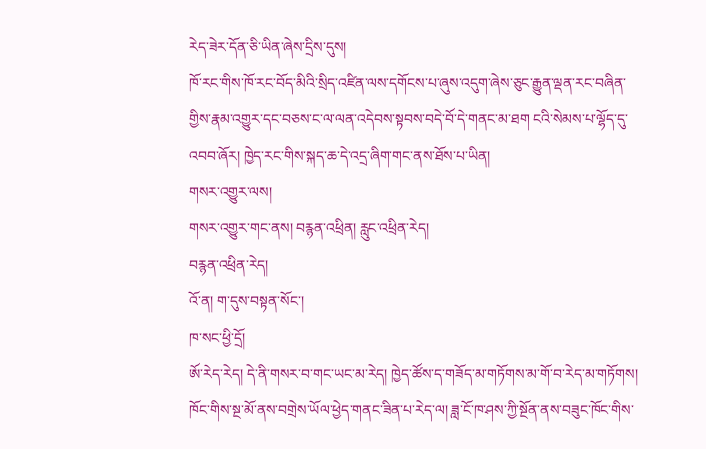རེད་ཟེར་དོན་ཅི་ཡིན་ཞེས་དྲིས་དུས།
ཁོ་རང་གིས་ཁོ་རང་བོད་མིའི་སྲིད་འཛིན་ལས་དགོངས་པ་ཞུས་འདུག་ཞེས་ཅུང་རྒྱུན་ལྡན་རང་བཞིན་གྱིས་རྣམ་འགྱུར་དང་བཅས་ང་ལ་ལན་འདེབས་སྟབས་བདེ་བོ་དེ་གནང་མ་ཐག ངའི་སེམས་པ་ལྷོད་དུ་འབབ་ཞོར། ཁྱེད་རང་གིས་སྐད་ཆ་དེ་འདྲ་ཞིག་གང་ནས་ཐོས་པ་ཡིན།
གསར་འགྱུར་ལས།
གསར་འགྱུར་གང་ནས། བརྙན་འཕྲིན། རླུང་འཕྲིན་རེད།
བརྙན་འཕྲིན་རེད།
འོ་ན། ག་དུས་བསྟན་སོང་།
ཁ་སང་ཕྱི་དྲོ།
ཨོ་རེད་རེད། དེ་ནི་གསར་བ་གང་ཡང་མ་རེད། ཁྱེད་ཚོས་ད་གཟོད་མ་གཏོགས་མ་གོ་བ་རེད་མ་གཏོགས། ཁོང་གིས་སྔ་མོ་ནས་བགྲེས་ཡོལ་ཕྱེད་གནང་ཟིན་པ་རེད་ལ། ཟླ་ངོ་ཁ་ཤས་ཀྱི་སྔོན་ནས་བཟུང་ཁོང་གིས་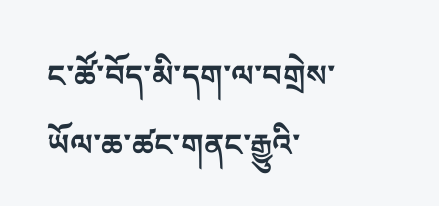ང་ཚོ་བོད་མི་དག་ལ་བགྲེས་ཡོལ་ཆ་ཚང་གནང་རྒྱུའི་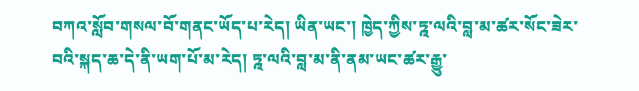བཀའ་སློབ་གསལ་བོ་གནང་ཡོད་པ་རེད། ཡིན་ཡང་། ཁྱེད་ཀྱིས་ཏྰ་ལའི་བླ་མ་ཚར་སོང་ཟེར་བའི་སྐད་ཆ་དེ་ནི་ཡག་པོ་མ་རེད། ཏྰ་ལའི་བླ་མ་ནི་ནམ་ཡང་ཚར་རྒྱུ་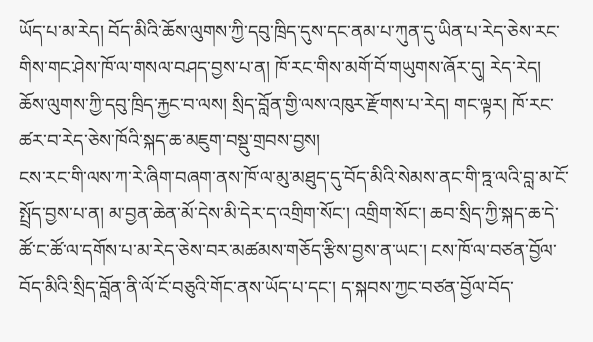ཡོད་པ་མ་རེད། བོད་མིའི་ཆོས་ལུགས་ཀྱི་དབུ་ཁྲིད་དུས་དང་ནམ་པ་ཀུན་དུ་ཡིན་པ་རེད་ཅེས་རང་གིས་གང་ཤེས་ཁོ་ལ་གསལ་བཤད་བྱས་པ་ན། ཁོ་རང་གིས་མགོ་བོ་གཡུགས་ཞོར་དུ། རེད་རེད། ཆོས་ལུགས་ཀྱི་དབུ་ཁྲིད་རྐྱང་བ་ལས། སྲིད་བློན་གྱི་ལས་འཁུར་རྫོགས་པ་རེད། གང་ལྟར། ཁོ་རང་ཚར་བ་རེད་ཅེས་ཁོའི་སྐད་ཆ་མཇུག་བསྡུ་གྲབས་བྱས།
ངས་རང་གི་ལས་ཀ་རེ་ཞིག་བཞག་ནས་ཁོ་ལ་མུ་མཐུད་དུ་བོད་མིའི་སེམས་ནང་གི་ཏྰ་ལའི་བླ་མ་ངོ་སྤྲོད་བྱས་པ་ན། མ་བྱན་ཆེན་མོ་དེས་མི་དེར་ད་འགྲིག་སོང་། འགྲིག་སོང་། ཆབ་སྲིད་ཀྱི་སྐད་ཆ་དེ་ཚོ་ང་ཚོ་ལ་དགོས་པ་མ་རེད་ཅེས་བར་མཚམས་གཅོད་རྩིས་བྱས་ན་ཡང་། ངས་ཁོ་ལ་བཙན་བྱོལ་བོད་མིའི་སྲིད་བློན་ནི་ལོ་ངོ་བཅུའི་གོང་ནས་ཡོད་པ་དང་། ད་སྐབས་ཀྱང་བཙན་བྱོལ་བོད་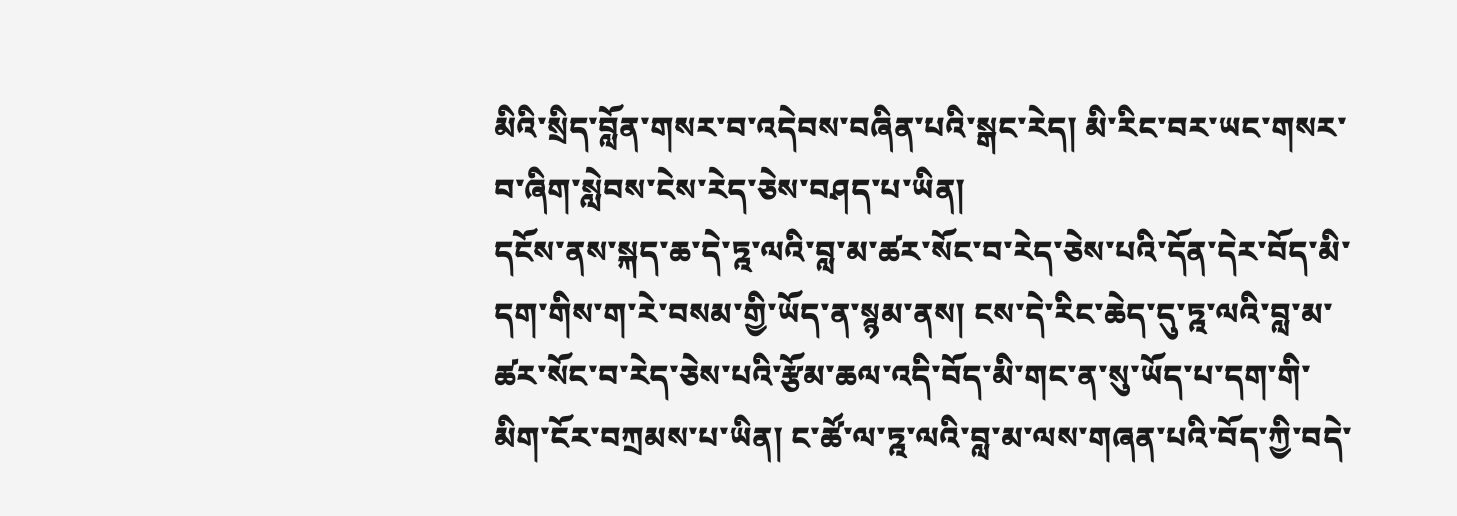མིའི་སྲིད་བློན་གསར་བ་འདེབས་བཞིན་པའི་སྒང་རེད། མི་རིང་བར་ཡང་གསར་བ་ཞིག་སླེབས་ངེས་རེད་ཅེས་བཤད་པ་ཡིན།
དངོས་ནས་སྐད་ཆ་དེ་ཏྰ་ལའི་བླ་མ་ཚར་སོང་བ་རེད་ཅེས་པའི་དོན་དེར་བོད་མི་དག་གིས་ག་རེ་བསམ་གྱི་ཡོད་ན་སྙམ་ནས། ངས་དེ་རིང་ཆེད་དུ་ཏྰ་ལའི་བླ་མ་ཚར་སོང་བ་རེད་ཅེས་པའི་རྩོམ་ཆལ་འདི་བོད་མི་གང་ན་སུ་ཡོད་པ་དག་གི་མིག་ངོར་བཀྲམས་པ་ཡིན། ང་ཚོ་ལ་ཏྰ་ལའི་བླ་མ་ལས་གཞན་པའི་བོད་ཀྱི་བདེ་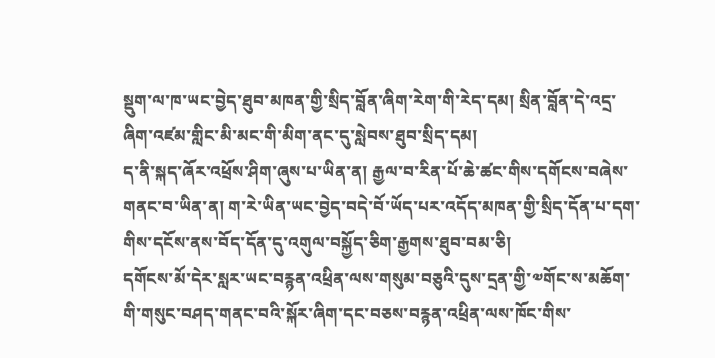སྡུག་ལ་ཁ་ཡང་བྱེད་ཐུབ་མཁན་གྱི་སྲིད་བློན་ཞིག་རེག་གི་རེད་དམ། སྲིན་བློན་དེ་འདྲ་ཞིག་འཛམ་གླིང་མི་མང་གི་མིག་ནང་དུ་སླེབས་ཐུབ་སྲིད་དམ།
ད་ནི་སྐད་ཞོར་འཕྲོས་ཤིག་ཞུས་པ་ཡིན་ན། རྒྱལ་བ་རིན་པོ་ཆེ་ཚང་གིས་དགོངས་བཞེས་གནང་བ་ཡིན་ན། ག་རེ་ཡིན་ཡང་བྱེད་བདེ་བོ་ཡོད་པར་འདོད་མཁན་གྱི་སྲིད་དོན་པ་དག་གིས་དངོས་ནས་བོད་དོན་དུ་འགུལ་བསྐྱོད་ཅིག་རྒྱགས་ཐུབ་བམ་ཅི།
དགོངས་མོ་དེར་སླར་ཡང་བརྙན་འཕྲིན་ལས་གསུམ་བཅུའི་དུས་དྲན་གྱི་༧གོང་ས་མཆོག་གི་གསུང་བཤད་གནང་བའི་སྐོར་ཞིག་དང་བཅས་བརྙན་འཕྲིན་ལས་ཁོང་གིས་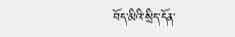བོད་མིའི་སྲིད་དོན་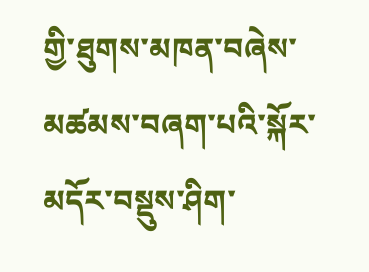གྱི་ཐུགས་མཁན་བཞེས་མཚམས་བཞག་པའི་སྐོར་མདོར་བསྡུས་ཤིག་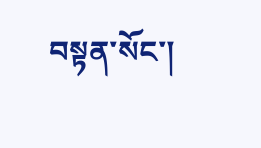བསྟན་སོང་།